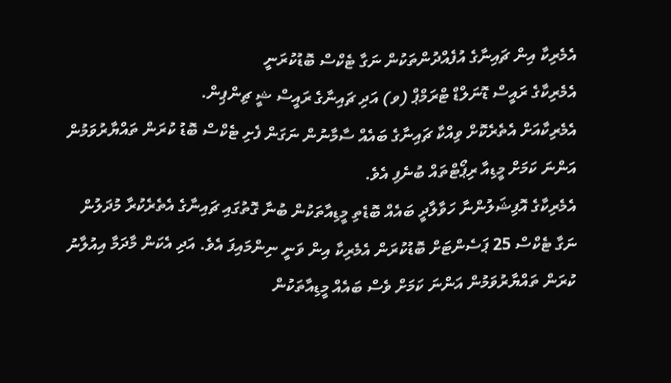އެމެރިކާ އިން ޗައިނާގެ އުފެއްދުންތަކުން ނަގާ ޓެކްސް ބޮޑުކުރަނީ
އެމެރިކާގެ ރައީސް ޑޮނަލްޑް ޓްރަމްޕް (ވ) އަދި ޗައިނާގެ ރައީސް ޝީ ޗިންޕިން.
އެމެރިކާއަށް އެތެރެކޮށް ވިއްކާ ޗައިނާގެ ބައެއް ސާމާނުން ނަގަން ފެށި ޓެކްސް ބޮޑު ކުރަން ތައްޔާރުވަމުން އަންނަ ކަމަށް މީޑިއާ ރިޕޯޓްތައް ބުނެފި އެވެ.
އެމެރިކާގެ އޮފިޝަލުންނާ ހަވާލާދީ ބައެއް ބޮޑެތި މީޑިއާތަކުން ބުނާ ގޮތުގައި ޗައިނާގެ އެތެރެކުރާ މުދަލުން ނަގާ ޓެކްސް 25 ޕަސެންޓަށް ބޮޑުކުރަން އެމެރިކާ އިން ވަނީ ނިންމައިފަ އެވެ. އަދި އެކަން މާދަމާ އިއުލާނު ކުރަން ތައްޔާރުވަމުން އަންނަ ކަމަށް ވެސް ބައެއް މީޑިއާތަކުން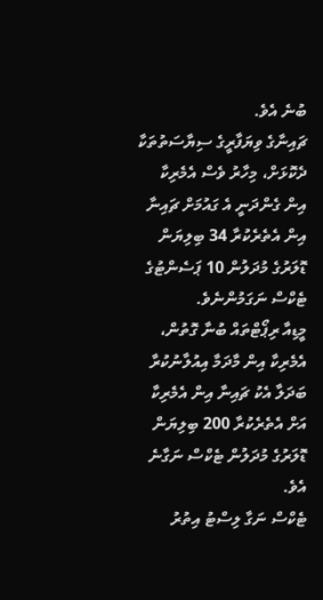ބުނެ އެވެ.
ޗައިނާގެ ވިޔަފާރީގެ ސިޔާސަތުތަކާ ދެކޮޅަށް، މިހާރު ވެސް އެމެރިކާ އިން ގެންދަނީ އެ ގައުމަށް ޗައިނާ އިން އެތެރެކުރާ 34 ބިލިޔަން ޑޮލަރުގެ މުދަލުން 10 ޕަސެންޓުގެ ޓެކްސް ނަގަމުންނެވެ.
މީޑިއާ ރިޕޯޓްތައް ބުނާ ގޮތުން، އެމެރިކާ އިން މާދަމާ އިއުލާނުކުރާ ބަދަލާ އެކު ޗައިނާ އިން އެމެރިކާ އަށް އެތެރެކުރާ 200 ބިލިޔަން ޑޮލަރުގެ މުދަލުން ޓެކްސް ނަގާނެ އެވެ.
ޓެކްސް ނަގާ ލިސްޓު އިތުރު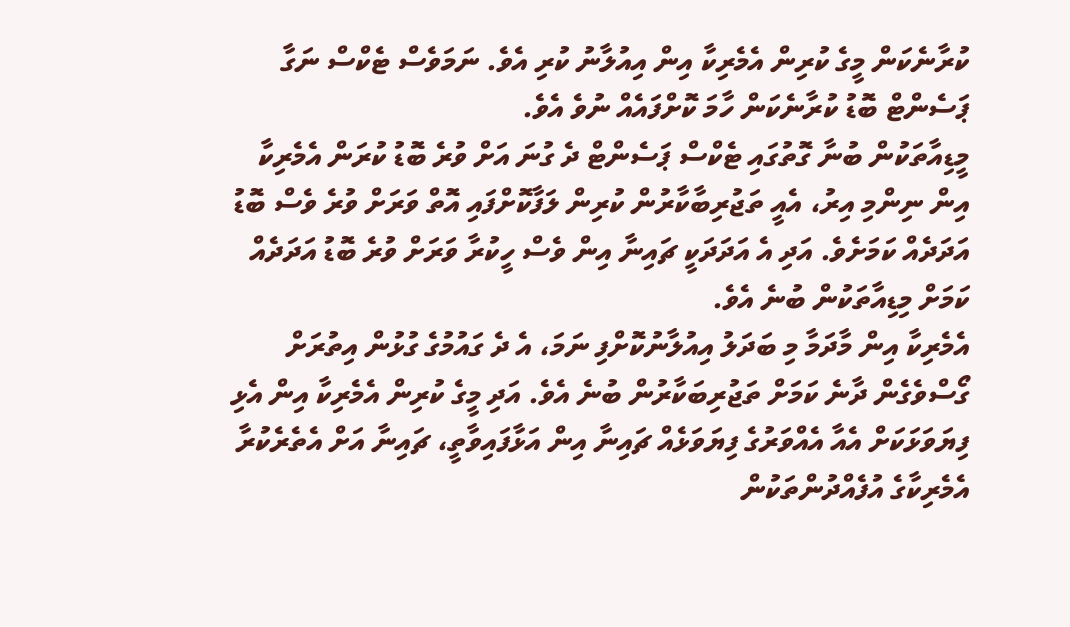ކުރާނެކަން މީގެ ކުރިން އެމެރިކާ އިން އިއުލާނު ކުރި އެވެ. ނަމަވެސް ޓެކްސް ނަގާ ޕަސެންޓް ބޮޑު ކުރާނެކަން ހާމަ ކޮށްފައެއް ނުވެ އެވެ.
މީޑިއާތަކުން ބުނާ ގޮތުގައި ޓެކްސް ޕަސެންޓް ދެ ގުނަ އަށް ވުރެ ބޮޑު ކުރަން އެމެރިކާ އިން ނިންމި އިރު، އެއީ ތަޖުރިބާކާރުން ކުރިން ލަފާކޮށްފައި އޮތް ވަރަށް ވުރެ ވެސް ބޮޑު އަދަދެއް ކަމަށެވެ. އަދި އެ އަދަދަކީ ޗައިނާ އިން ވެސް ހީކުރާ ވަރަށް ވުރެ ބޮޑު އަދަދެއް ކަމަށް މިޑިއާތަކުން ބުނެ އެވެ.
އެމެރިކާ އިން މާދަމާ މި ބަދަލު އިއުލާނުކޮށްފި ނަމަ، އެ ދެ ގައުމުގެ ގުޅުން އިތުރަށް ގޯސްވެގެން ދާނެ ކަމަށް ތަޖުރިބަކާރުން ބުނެ އެވެ. އަދި މީގެ ކުރިން އެމެރިކާ އިން އެޅި ފިޔަވަޅަކަށް އެއާ އެއްވަރުގެ ފިޔަވަޅެއް ޗައިނާ އިން އަޅާފައިވާތީ، ޗައިނާ އަށް އެތެރެކުރާ އެމެރިކާގެ އުފެއްދުންތަކުން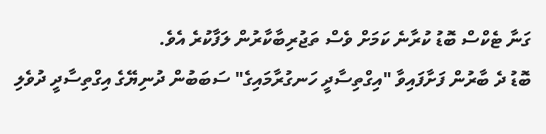ގަނާ ޓެކްސް ބޮޑު ކުރާނެ ކަމަށް ވެސް ތަޖުރިބާކާރުން ލަފާކުރެ އެވެ.
ބޮޑު ދެ ބާރުން ފަށާފައިވާ "އިގްތިސާދީ ހަނގުރާމައިގެ" ސަބަބުން ދުނިޔޭގެ އިގްތިސާދީ ދުވެލި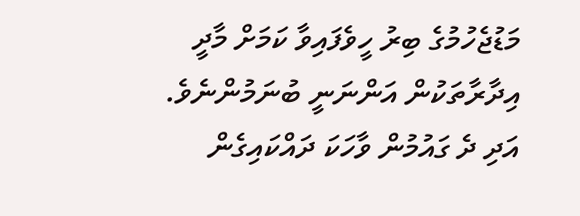މަޑުޖެހުމުގެ ބިރު ހީވެފައިވާ ކަމަށް މާދީ އިދާރާތަކުން އަންނަނީ ބުނަމުންނެވެ. އަދި ދެ ގައުމުން ވާހަކަ ދައްކައިގެން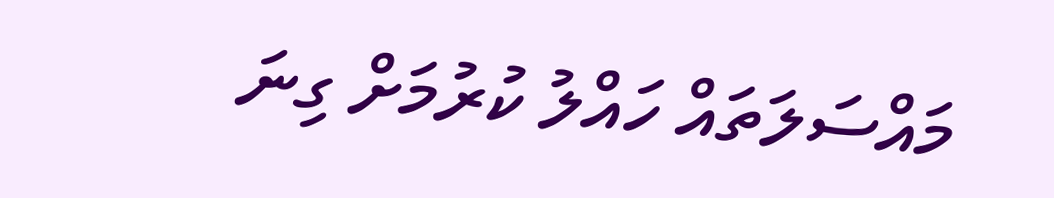މައްސަލަތައް ހައްލު ކުރުމަށް ގިނަ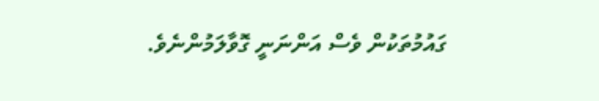ގައުމުތަކުން ވެސް އަންނަނީ ގޮވާލަމުންނެވެ.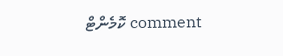comment ކޮމެންޓް